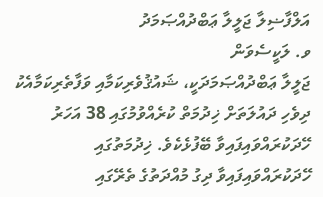އަލްފާޟިލާ ޖަލީލާ ޢަބްދުއްޞަމަދު
ވ. ލަކީސެވަން
ޖަލީލާ ޢަބްދުއްޞަމަދަކީ، ޝައުޤުވެރިކަމާއި ވަފާތެރިކަމާއެކު ދިވެހި ދައުލަތަށް ޚިދުމަތް ކުރެއްވުމުގައި 38 އަހަރު ހޭދަކުރައްވައިފައިވާ ބޭފުޅެކެވެ. ޚިދުމަތުގައި ހޭދަކުރައްވައިފައިވާ ދިގު މުއްދަތުގެ ތެރޭގައި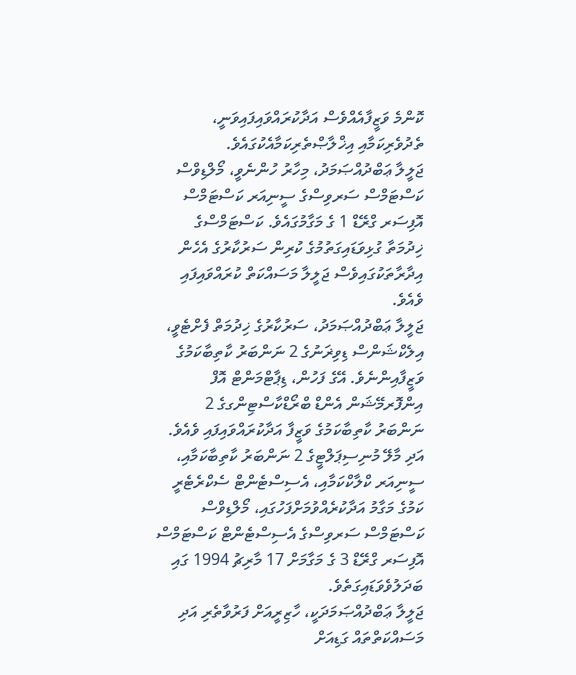ކޮންމެ ވަޒީފާއެއްވެސް އަދާކުރައްވައިފައިވަނީ، ތެދުވެރިކަމާއި އިޚްލާޞްތެރިކަމާއެކުގައެވެ.
ޖަލީލާ ޢަބްދުއްޞަމަދު، މިހާރު ހުންނެވީ، މޯލްޑިވްސް ކަސްޓަމްސް ސަރވިސްގެ ސީނިއަރ ކަސްޓަމްސް އޮފިސަރ ގްރޭޑް 1 ގެ މަގާމުގައެވެ. ކަސްޓަމްސްގެ ޚިދުމަތާ ގުޅިވަޑައިގަތުމުގެ ކުރިން ސަރުކާރުގެ އެހެން އިދާރާތަކުގައިވެސް ޖަލީލާ މަސައްކަތް ކުރައްވައިފައި ވެއެވެ.
ޖަލީލާ ޢަބްދުއްޞަމަދު، ސަރުކާރުގެ ޚިދުމަތް ފެށްޓެވީ، އިލެކްޝަންސް ޑިވިޜަނުގެ 2 ނަންބަރު ކާތިބާކަމުގެ ވަޒީފާއިންނެވެ. އޭގެ ފަހުން، ޑިޕާޓްމަންޓް އޮފް އިންފޮރމޭޝަން އެންޑް ބްރޯޑްކާސްޓިންގގެ 2 ނަންބަރު ކާތިބާކަމުގެ ވަޒީފާ އަދާކުރައްވައިފައި ވެއެވެ. އަދި މާލޭ މުނިސިޕަލްޓީގެ 2 ނަންބަރު ކާތިބާކަމާއި، ސީނިއަރ ކްލާކްކަމާއި، އެސިސްޓެންޓް ސެކްރެޓެރީ ކަމުގެ މަގާމު އަދާކުރެއްވުމަށްފަހުގައި، މޯލްޑިވްސް ކަސްޓަމްސް ސަރވިސްގެ އެސިސްޓެންޓް ކަސްޓަމްސް އޮފިސަރ ގްރޭޑް 3 ގެ މަގާމަށް 17 މާރިޗު 1994 ގައި ބަދަލުވެވަޑައިގަތެވެ.
ޖަލީލާ ޢަބްދުއްޞަމަދަކީ، ހާޒިރީއަށް ފަރުވާތެރި އަދި މަސައްކަތްތައް ގަޑިއަށް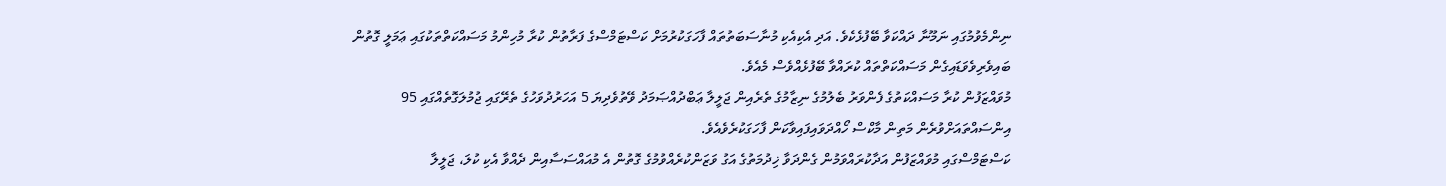ނިންމެވުމުގައި ނަމޫނާ ދައްކަވާ ބޭފުޅެކެވެ. އަދި އެކިއެކި މުނާސަބަތުތައް ފާހަގަކުރުމަށް ކަސްޓަމްސްގެ ފަރާތުން ކުރާ މުހިންމު މަސައްކަތްތަކުގައި ޢަމަލީ ގޮތުން ބައިވެރިވެވަޑައިގެން މަސައްކަތްތައް ކުރައްވާ ބޭފުޅެއްވެސް މެއެވެ.
މުވައްޒަފުން ކުރާ މަސައްކަތުގެ ފެންވަރު ބެލުމުގެ ނިޒާމުގެ ތެރެއިން ޖަލީލާ ޢަބްދުއްޞަމަދު ވޭތުވެދިޔަ 5 އަހަރުދުވަހުގެ ތެރޭގައި ޖުމުލަގޮތެއްގައި 95 އިންސައްތައަށްވުރެން މަތިން މާކްސް ހޯއްދަވައިފައިވާކަން ފާހަގަކުރެވެއެވެ.
ކަސްޓަމްސްގައި މުވައްޒަފުން އަދާކުރައްވަމުން ގެންދަވާ ޚިދުމަތުގެ އަގު ވަޒަންކުރެއްވުމުގެ ގޮތުން އެ މުއައްސަސާއިން ދެއްވާ އެކި ކުލަ، ޖަލީލާ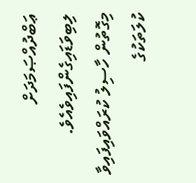ޢަބްދުއްޞަމަދަށް ލިބިވަޑައިގެންފައިވެއެވެ. މިގޮތުން ހާސިލު ކުރައްވައިފައިވާ ކުލަތަކުގެ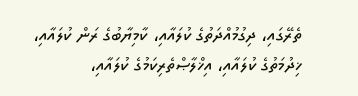ތެރޭގައި، ދިގުމުއްދަތުގެ ކުލައާއި، ކާމިޔާބުގެ ރަން ކުލައާއި، ޚިދުމަތުގެ ކުލައާއި، އިޚްލާޞްތެރިކަމުގެ ކުލައާއި،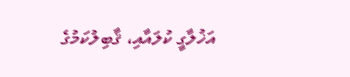އަޚުލާގީ ކުލައާއި، ޤާބިލުކަމުގެ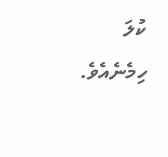ކުލަ ހިމެނެއެވެ.